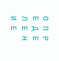О П Р Е Д Е Л Е Н И Е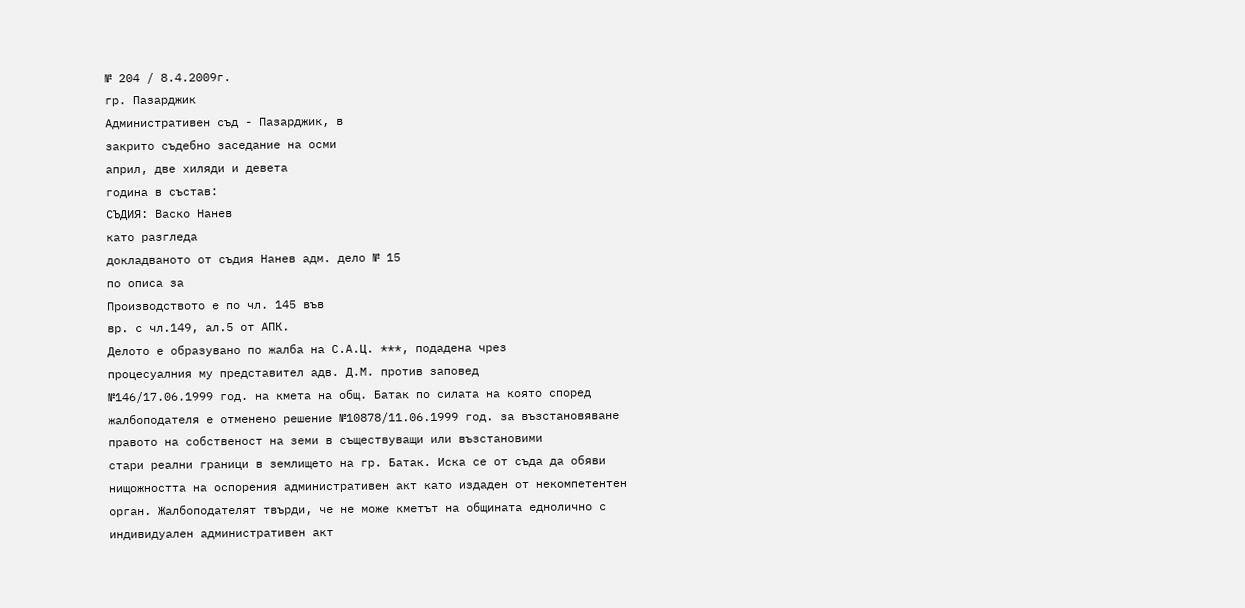№ 204 / 8.4.2009г.
гр. Пазарджик
Административен съд - Пазарджик, в
закрито съдебно заседание на осми
април, две хиляди и девета
година в състав:
СЪДИЯ: Васко Нанев
като разгледа
докладваното от съдия Нанев адм. дело № 15
по описа за
Производството е по чл. 145 във
вр. с чл.149, ал.5 от АПК.
Делото е образувано по жалба на С.А.Ц. ***, подадена чрез
процесуалния му представител адв. Д.М. против заповед
№146/17.06.1999 год. на кмета на общ. Батак по силата на която според
жалбоподателя е отменено решение №10878/11.06.1999 год. за възстановяване
правото на собственост на земи в съществуващи или възстановими
стари реални граници в землището на гр. Батак. Иска се от съда да обяви
нищожността на оспорения административен акт като издаден от некомпетентен
орган. Жалбоподателят твърди, че не може кметът на общината еднолично с
индивидуален административен акт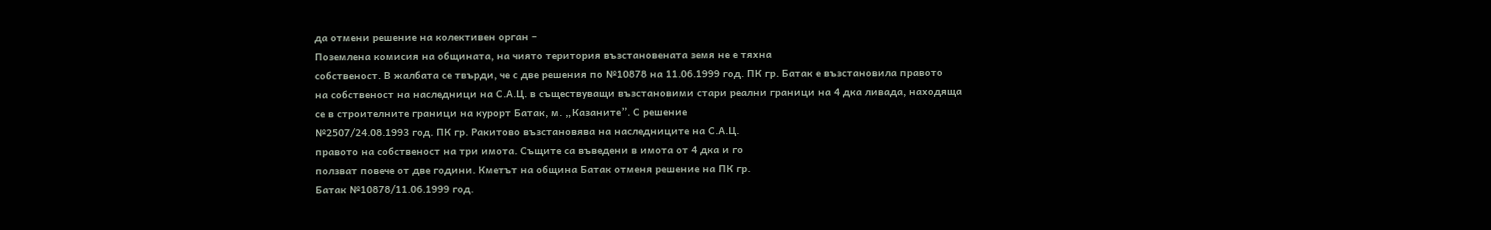да отмени решение на колективен орган –
Поземлена комисия на общината, на чиято територия възстановената земя не е тяхна
собственост. В жалбата се твърди, че с две решения по №10878 на 11.06.1999 год. ПК гр. Батак е възстановила правото
на собственост на наследници на С.А.Ц. в съществуващи възстановими стари реални граници на 4 дка ливада, находяща
се в строителните граници на курорт Батак, м. „Казаните”. С решение
№2507/24.08.1993 год. ПК гр. Ракитово възстановява на наследниците на С.А.Ц.
правото на собственост на три имота. Същите са въведени в имота от 4 дка и го
ползват повече от две години. Кметът на община Батак отменя решение на ПК гр.
Батак №10878/11.06.1999 год.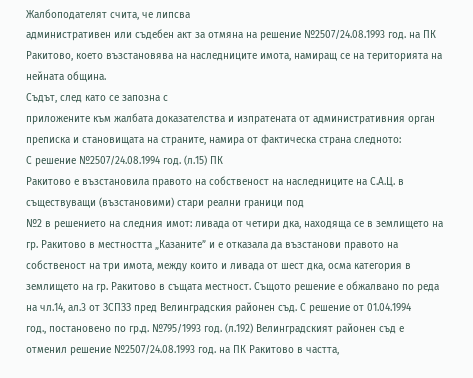Жалбоподателят счита, че липсва
административен или съдебен акт за отмяна на решение №2507/24.08.1993 год. на ПК
Ракитово, което възстановява на наследниците имота, намиращ се на територията на
нейната община.
Съдът, след като се запозна с
приложените към жалбата доказателства и изпратената от административния орган
преписка и становищата на страните, намира от фактическа страна следното:
С решение №2507/24.08.1994 год. (л.15) ПК
Ракитово е възстановила правото на собственост на наследниците на С.А.Ц. в
съществуващи (възстановими) стари реални граници под
№2 в решението на следния имот: ливада от четири дка, находяща се в землището на
гр. Ракитово в местността „Казаните” и е отказала да възстанови правото на
собственост на три имота, между които и ливада от шест дка, осма категория в
землището на гр. Ракитово в същата местност. Същото решение е обжалвано по реда
на чл.14, ал.3 от ЗСПЗЗ пред Велинградския районен съд. С решение от 01.04.1994
год., постановено по гр.д. №795/1993 год. (л.192) Велинградският районен съд е
отменил решение №2507/24.08.1993 год. на ПК Ракитово в частта,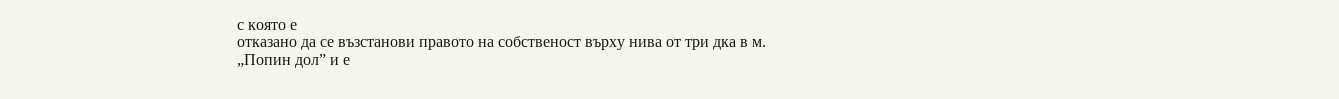с която е
отказано да се възстанови правото на собственост върху нива от три дка в м.
„Попин дол” и е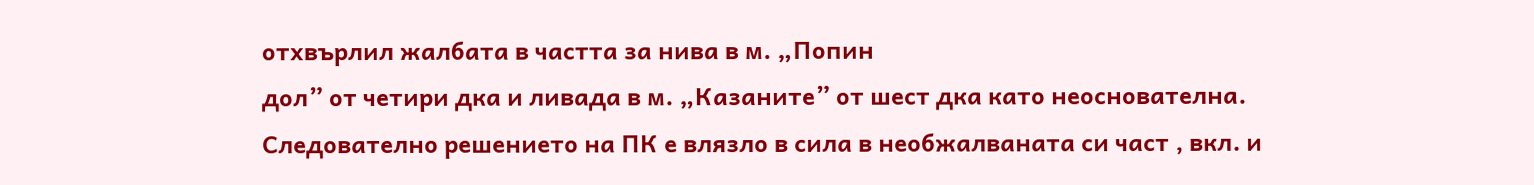отхвърлил жалбата в частта за нива в м. „Попин
дол” от четири дка и ливада в м. „Казаните” от шест дка като неоснователна.
Следователно решението на ПК е влязло в сила в необжалваната си част , вкл. и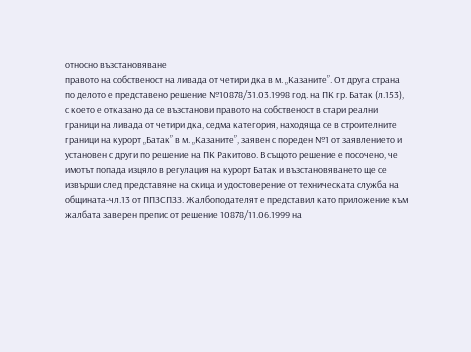относно възстановяване
правото на собственост на ливада от четири дка в м. „Казаните”. От друга страна
по делото е представено решение №10878/31.03.1998 год. на ПК гр. Батак (л.153),
с което е отказано да се възстанови правото на собственост в стари реални
граници на ливада от четири дка, седма категория, находяща се в строителните
граници на курорт „Батак” в м. „Казаните”, заявен с пореден №1 от заявлението и
установен с други по решение на ПК Ракитово. В същото решение е посочено, че
имотът попада изцяло в регулация на курорт Батак и възстановяването ще се
извърши след представяне на скица и удостоверение от техническата служба на
общината-чл.13 от ППЗСПЗЗ. Жалбоподателят е представил като приложение към
жалбата заверен препис от решение 10878/11.06.1999 на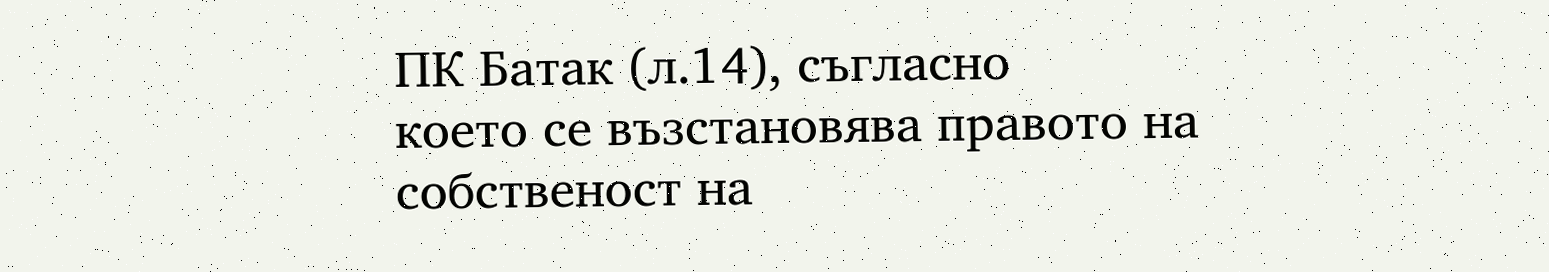ПК Батак (л.14), съгласно
което се възстановява правото на собственост на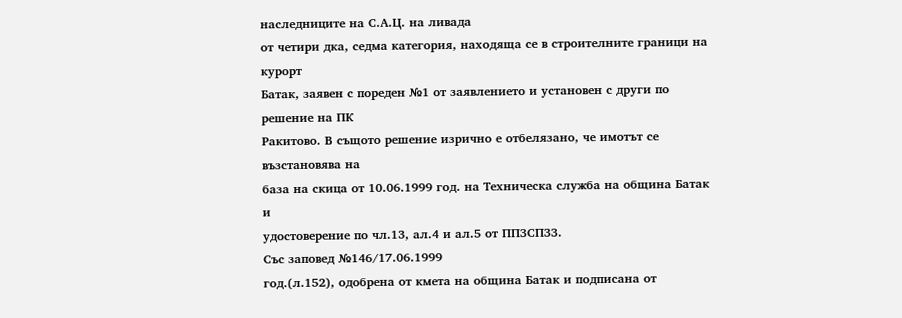наследниците на С.А.Ц. на ливада
от четири дка, седма категория, находяща се в строителните граници на курорт
Батак, заявен с пореден №1 от заявлението и установен с други по решение на ПК
Ракитово. В същото решение изрично е отбелязано, че имотът се възстановява на
база на скица от 10.06.1999 год. на Техническа служба на община Батак и
удостоверение по чл.13, ал.4 и ал.5 от ППЗСПЗЗ.
Със заповед №146/17.06.1999
год.(л.152), одобрена от кмета на община Батак и подписана от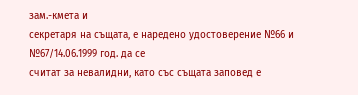зам.-кмета и
секретаря на същата, е наредено удостоверение №66 и №67/14.06.1999 год. да се
считат за невалидни, като със същата заповед е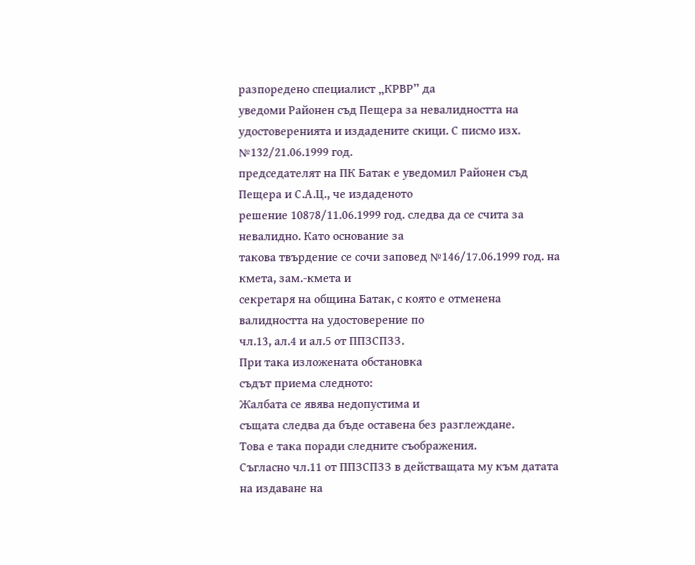разпоредено специалист „КРВР” да
уведоми Районен съд Пещера за невалидността на
удостоверенията и издадените скици. С писмо изх. №132/21.06.1999 год.
председателят на ПК Батак е уведомил Районен съд Пещера и С.А.Ц., че издаденото
решение 10878/11.06.1999 год. следва да се счита за невалидно. Като основание за
такова твърдение се сочи заповед №146/17.06.1999 год. на кмета, зам.-кмета и
секретаря на община Батак, с която е отменена валидността на удостоверение по
чл.13, ал.4 и ал.5 от ППЗСПЗЗ.
При така изложената обстановка
съдът приема следното:
Жалбата се явява недопустима и
същата следва да бъде оставена без разглеждане.
Това е така поради следните съображения.
Съгласно чл.11 от ППЗСПЗЗ в действащата му към датата на издаване на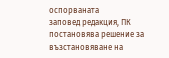оспорваната
заповед редакция, ПК постановява решение за възстановяване на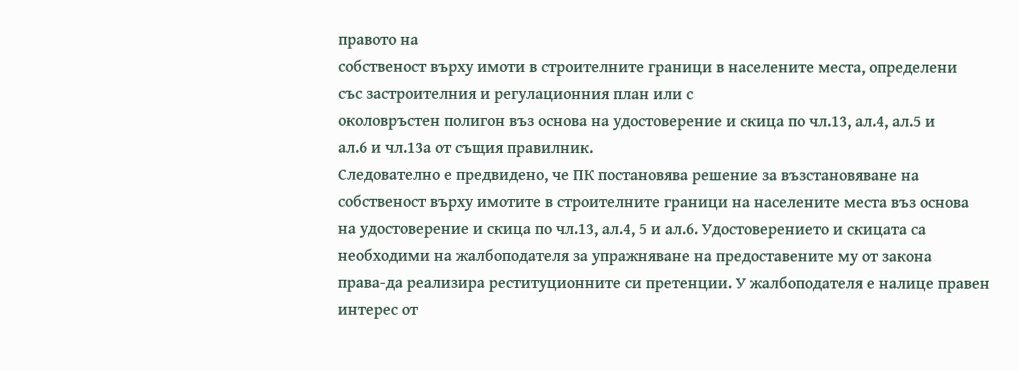правото на
собственост върху имоти в строителните граници в населените места, определени
със застроителния и регулационния план или с
околовръстен полигон въз основа на удостоверение и скица по чл.13, ал.4, ал.5 и
ал.6 и чл.13а от същия правилник.
Следователно е предвидено, че ПК постановява решение за възстановяване на
собственост върху имотите в строителните граници на населените места въз основа
на удостоверение и скица по чл.13, ал.4, 5 и ал.6. Удостоверението и скицата са
необходими на жалбоподателя за упражняване на предоставените му от закона
права-да реализира реституционните си претенции. У жалбоподателя е налице правен
интерес от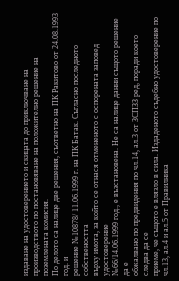издаване на удостоверението и скицата до приключване на
производството по постановяване на положително решение на поземлената комисия.
По делото са налице две решения, съответно на ПК Ракитово от 24.08.1993 год. и
решение №10878/ 11.06.1999 г. на ПК Батак. Съгласно последното собствеността
върху имота, за който се отнася отмененото с оспорената заповед удостоверение
№66/14.06.1999 год., е възстановена. Не са налице данни същото решение да е
обжалвано по предвидения по чл.14, ал.3 от ЗСПЗЗ ред, поради което следва да се
приеме, че същото е влязло в сила. Издаденото съдебно удостоверение по
чл.13, ал.4 и ал.5 от Правилника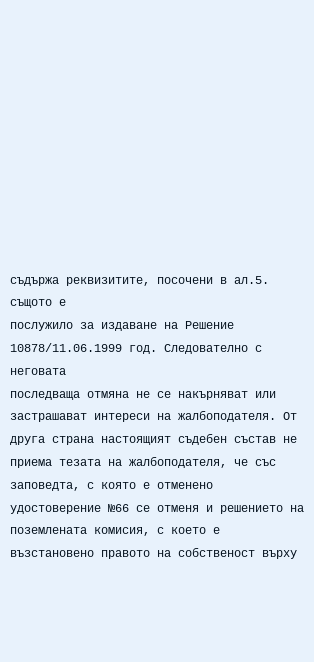съдържа реквизитите, посочени в ал.5. същото е
послужило за издаване на Решение 10878/11.06.1999 год. Следователно с неговата
последваща отмяна не се накърняват или застрашават интереси на жалбоподателя. От
друга страна настоящият съдебен състав не приема тезата на жалбоподателя, че със
заповедта, с която е отменено удостоверение №66 се отменя и решението на
поземлената комисия, с което е възстановено правото на собственост върху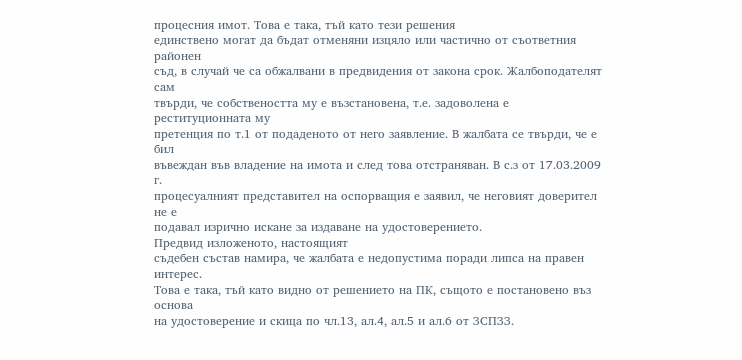процесния имот. Това е така, тъй като тези решения
единствено могат да бъдат отменяни изцяло или частично от съответния районен
съд, в случай че са обжалвани в предвидения от закона срок. Жалбоподателят сам
твърди, че собствеността му е възстановена, т.е. задоволена е реституционната му
претенция по т.1 от подаденото от него заявление. В жалбата се твърди, че е бил
въвеждан във владение на имота и след това отстраняван. В с.з от 17.03.2009 г.
процесуалният представител на оспорващия е заявил, че неговият доверител не е
подавал изрично искане за издаване на удостоверението.
Предвид изложеното, настоящият
съдебен състав намира, че жалбата е недопустима поради липса на правен интерес.
Това е така, тъй като видно от решението на ПК, същото е постановено въз основа
на удостоверение и скица по чл.13, ал.4, ал.5 и ал.6 от ЗСПЗЗ.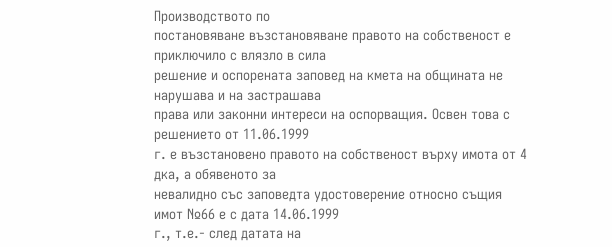Производството по
постановяване възстановяване правото на собственост е приключило с влязло в сила
решение и оспорената заповед на кмета на общината не нарушава и на застрашава
права или законни интереси на оспорващия. Освен това с решението от 11.06.1999
г. е възстановено правото на собственост върху имота от 4 дка, а обявеното за
невалидно със заповедта удостоверение относно същия имот №66 е с дата 14.06.1999
г., т.е.- след датата на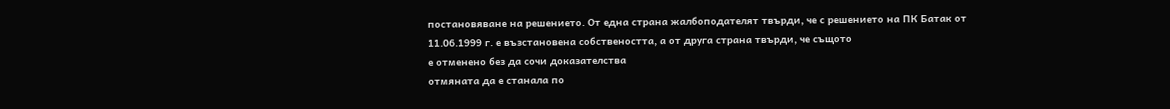постановяване на решението. От една страна жалбоподателят твърди, че с решението на ПК Батак от
11.06.1999 г. е възстановена собствеността, а от друга страна твърди, че същото
е отменено без да сочи доказателства
отмяната да е станала по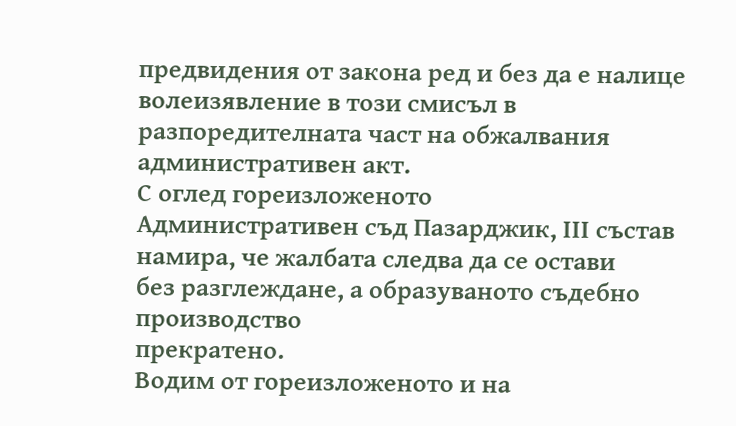предвидения от закона ред и без да е налице волеизявление в този смисъл в
разпоредителната част на обжалвания административен акт.
С оглед гореизложеното
Административен съд Пазарджик, ІІІ състав намира, че жалбата следва да се остави
без разглеждане, а образуваното съдебно производство
прекратено.
Водим от гореизложеното и на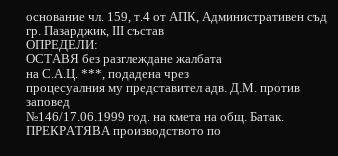основание чл. 159, т.4 от АПК, Административен съд
гр. Пазарджик, ІІІ състав
ОПРЕДЕЛИ:
ОСТАВЯ без разглеждане жалбата
на С.А.Ц. ***, подадена чрез
процесуалния му представител адв. Д.М. против заповед
№146/17.06.1999 год. на кмета на общ. Батак.
ПРЕКРАТЯВА производството по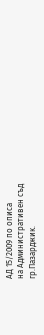АД 15/2009 по описа
на Административен съд гр.Пазарджик.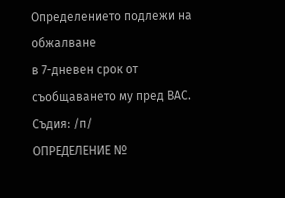Определението подлежи на обжалване
в 7-дневен срок от съобщаването му пред ВАС.
Съдия: /п/
ОПРЕДЕЛЕНИЕ №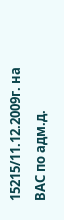15215/11.12.2009г. на ВАС по адм.д.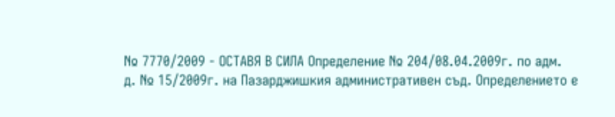№ 7770/2009 - ОСТАВЯ В СИЛА Определение № 204/08.04.2009г. по адм.
д. № 15/2009г. на Пазарджишкия административен съд. Определението е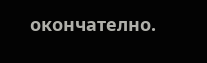окончателно.